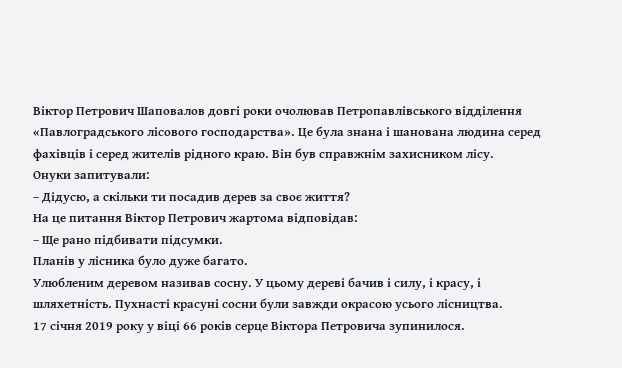Віктор Петрович Шаповалов довгі роки очолював Петропавлівського відділення «Павлоградського лісового господарства». Це була знана і шанована людина серед фахівців і серед жителів рідного краю. Він був справжнім захисником лісу.
Онуки запитували:
– Дідусю, а скільки ти посадив дерев за своє життя?
На це питання Віктор Петрович жартома відповідав:
– Ще рано підбивати підсумки.
Планів у лісника було дуже багато.
Улюбленим деревом називав сосну. У цьому дереві бачив і силу, і красу, і шляхетність. Пухнасті красуні сосни були завжди окрасою усього лісництва.
17 січня 2019 року у віці 66 років серце Віктора Петровича зупинилося.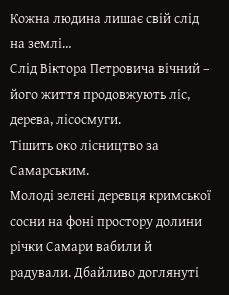Кожна людина лишає свій слід на землі…
Слід Віктора Петровича вічний – його життя продовжують ліс, дерева, лісосмуги.
Тішить око лісництво за Самарським.
Молоді зелені деревця кримської сосни на фоні простору долини річки Самари вабили й радували. Дбайливо доглянуті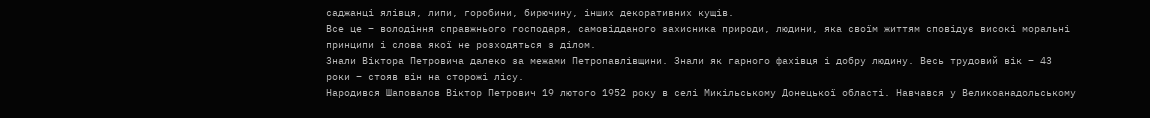саджанці ялівця, липи, горобини, бирючину, інших декоративних кущів.
Все це – володіння справжнього господаря, самовідданого захисника природи, людини, яка своїм життям сповідує високі моральні принципи і слова якої не розходяться з ділом.
Знали Віктора Петровича далеко за межами Петропавлівщини. Знали як гарного фахівця і добру людину. Весь трудовий вік – 43 роки – стояв він на сторожі лісу.
Народився Шаповалов Віктор Петрович 19 лютого 1952 року в селі Микільському Донецької області. Навчався у Великоанадольському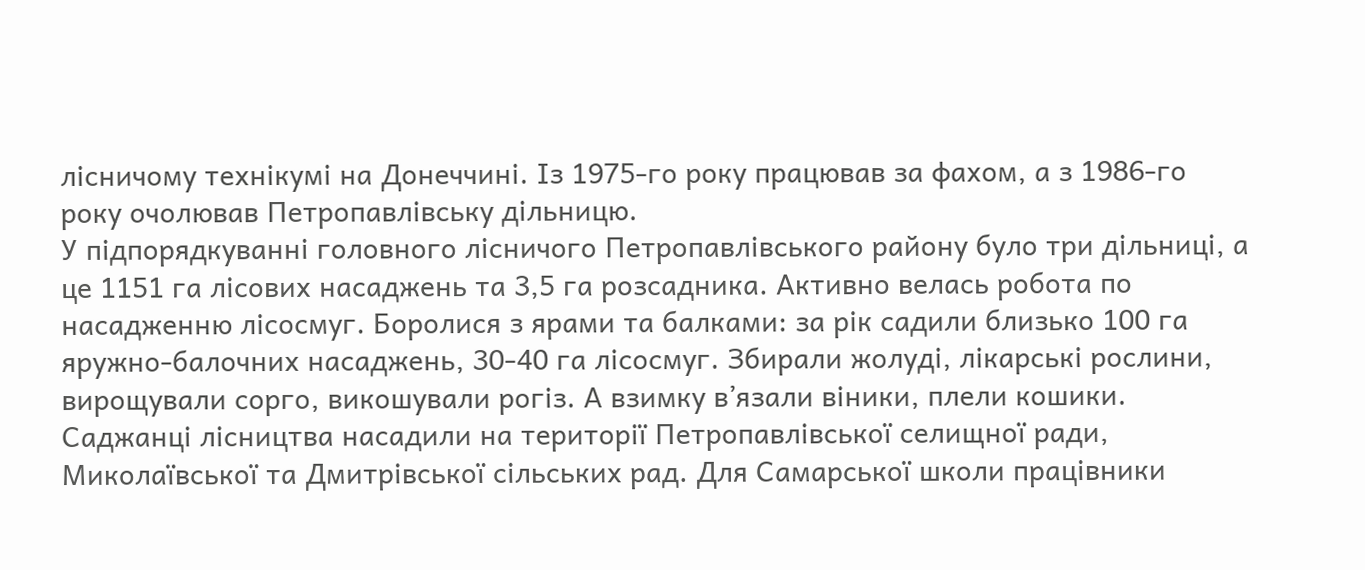лісничому технікумі на Донеччині. Із 1975-го року працював за фахом, а з 1986-го року очолював Петропавлівську дільницю.
У підпорядкуванні головного лісничого Петропавлівського району було три дільниці, а це 1151 га лісових насаджень та 3,5 га розсадника. Активно велась робота по насадженню лісосмуг. Боролися з ярами та балками: за рік садили близько 100 га яружно-балочних насаджень, 30-40 га лісосмуг. Збирали жолуді, лікарські рослини, вирощували сорго, викошували рогіз. А взимку в’язали віники, плели кошики. Саджанці лісництва насадили на території Петропавлівської селищної ради, Миколаївської та Дмитрівської сільських рад. Для Самарської школи працівники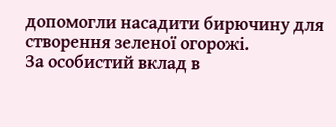допомогли насадити бирючину для створення зеленої огорожі.
За особистий вклад в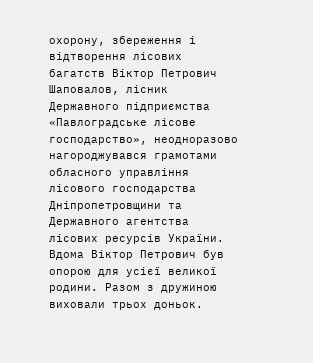охорону, збереження і відтворення лісових багатств Віктор Петрович Шаповалов, лісник Державного підприємства «Павлоградське лісове господарство», неодноразово нагороджувався грамотами обласного управління лісового господарства Дніпропетровщини та Державного агентства лісових ресурсів України.
Вдома Віктор Петрович був опорою для усієї великої родини. Разом з дружиною виховали трьох доньок.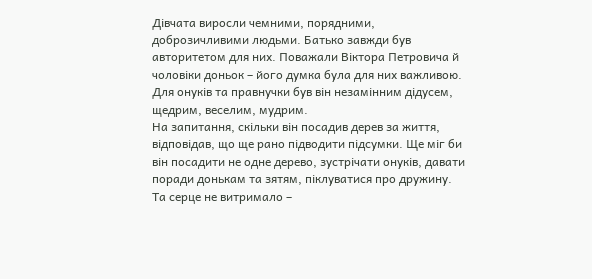Дівчата виросли чемними, порядними, доброзичливими людьми. Батько завжди був авторитетом для них. Поважали Віктора Петровича й чоловіки доньок – його думка була для них важливою. Для онуків та правнучки був він незамінним дідусем, щедрим, веселим, мудрим.
На запитання, скільки він посадив дерев за життя, відповідав, що ще рано підводити підсумки. Ще міг би він посадити не одне дерево, зустрічати онуків, давати поради донькам та зятям, піклуватися про дружину. Та серце не витримало –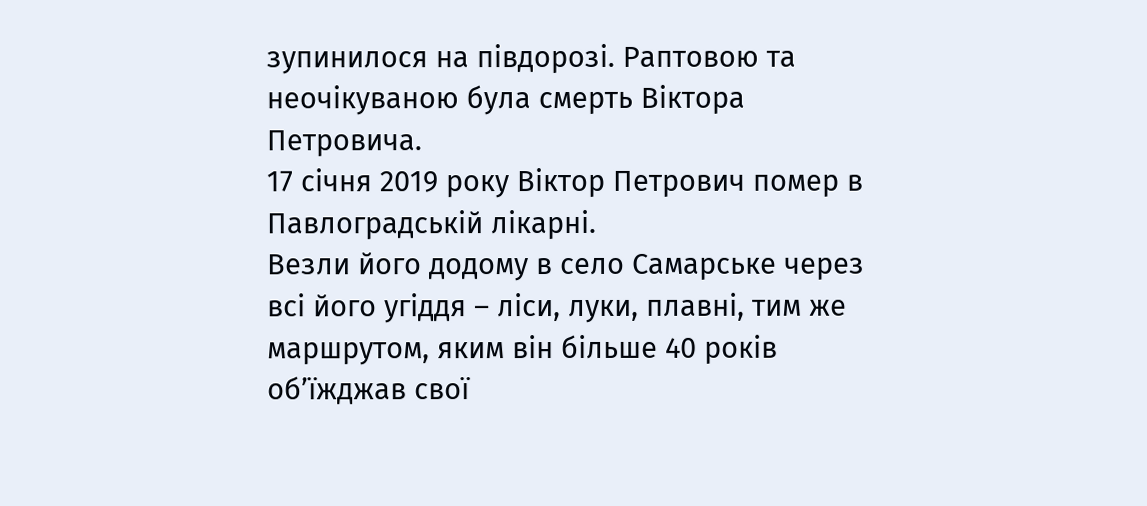зупинилося на півдорозі. Раптовою та неочікуваною була смерть Віктора Петровича.
17 січня 2019 року Віктор Петрович помер в Павлоградській лікарні.
Везли його додому в село Самарське через всі його угіддя – ліси, луки, плавні, тим же маршрутом, яким він більше 40 років об’їжджав свої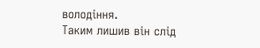володіння.
Таким лишив він слід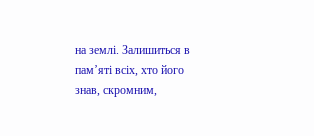на землі. Залишиться в пам’яті всіх, хто його знав, скромним,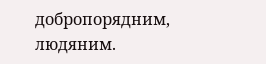добропорядним, людяним.